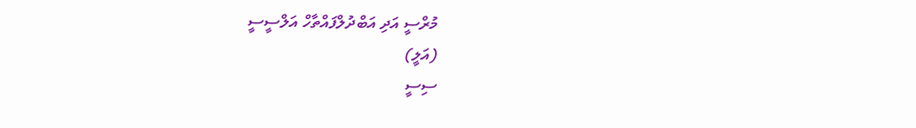މުރްސީ އަދި އަބްދުލްފައްތާހް އަލްސީސީ
(އަލީ)
ސިސީ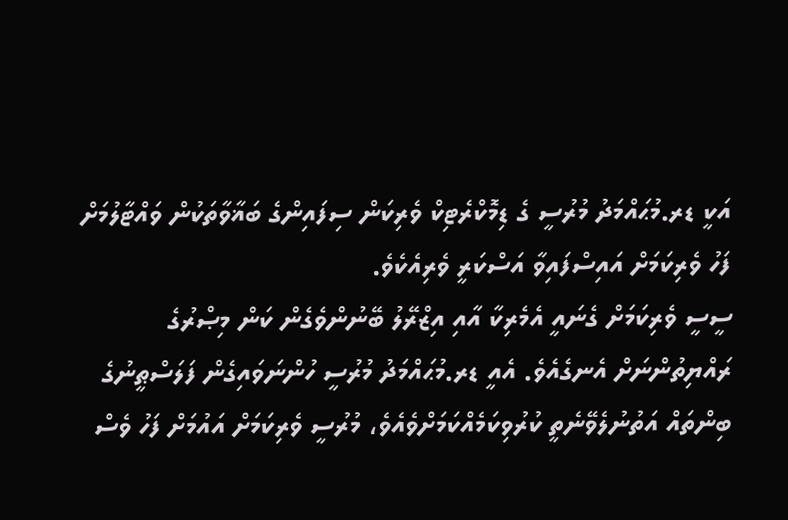އަކީ ޑރ.މުޙައްމަދު މުރުސީ ގެ ޑިމޮކްރެޓިކް ވެރިކަން ސިފައިންގެ ބަޣާވާތަކުން ވައްޓާލުމަށް ފަހު ވެރިކަމަށް އައިސްފައިވާ އަސްކަރީ ވެރިއެކެވެ.
ސީސީ ވެރިކަމަށް ގެނައީ އެމެރިކާ އާއި އިޒްރޭލު ބޭނުންވެގެން ކަން މިޞްރުގެ ރައްޔިތުންނަށް އެނގެއެވެ. އެއީ ޑރ.މުޙައްމަދު މުރުސީ ހުންނަވައިގެން ފަލަސްޠީނުގެ ބިންތައް އަތުނުލެވޭނެތީ ކުރުވިކަމެއްކަމަށްވެއެވެ، މުރުސީ ވެރިކަމަށް އައުމަށް ފަހު ވެސް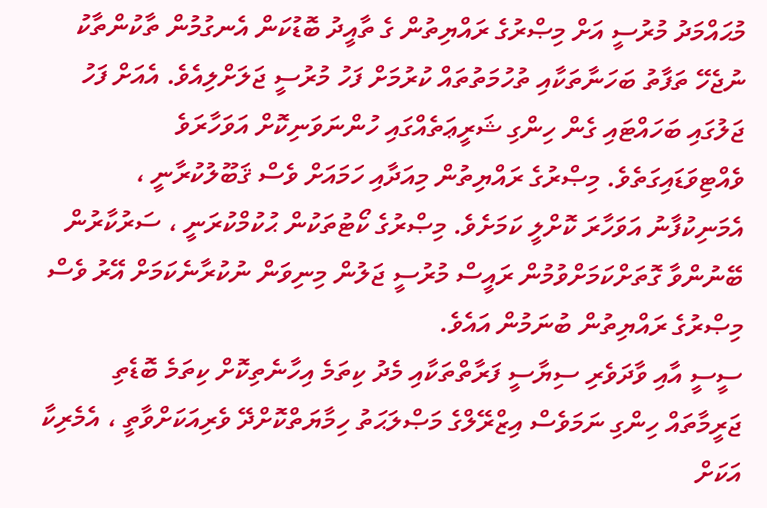މުޙައްމަދު މުރުސީ އަށް މިޞްރުގެ ރައްޔިތުން ގެ ތާއީދު ބޮޑުކަން އެނގުމުން ތާކުންތާކު ނުޖެހޭ ތަފާތު ބަހަނާތަކާއި ތުހުމަތުތައް ކުރުމަށް ފަހު މުރުސީ ޖަލަށްލިއެވެ. އެއަށް ފަހު ޖަލުގައި ބަހައްޓައި ގެން ހިންގި ޝަރީޢަތެއްގައި ހުންނަވަނިކޮށް އަވަހާރަވެ ވެއްޓިވަޑައިގަތެވެ. މިޞްރުގެ ރައްޔިތުން މިއަދާއި ހަމައަށް ވެސް ޤަބޫލުކުރާނީ ، އެމަނިކުފާނު އަވަހާރަ ކޮށްލީ ކަމަށެވެ. މިޞްރުގެ ކޯޓުތަކުން ޙުކުމްކުރަނީ ، ސަރުކާރުން ބޭނުންވާ ގޮތަށްކަމަށްވުމުން ރައީސް މުރުސީ ޖަލުން މިނިވަން ނުކުރާނެކަމަށް އޭރު ވެސް މިޞްރުގެ ރައްޔިތުން ބުނަމުން އައެވެ.
ސީސީ އާއި ވާދަވެރި ސިޔާސީ ފަރާތްތަކާއި މެދު ކިތަމެ އިހާނެތިކޮށް ކިތަމެ ބޮޑެތި ޖަރީމާތައް ހިންގި ނަމަވެސް އިޒްރޭލްގެ މަޞްލަޙަތު ހިމާޔަތްކޮށްދޭ ވެރިއަކަށްވާތީ ، އެމެރިކާ އަކަށް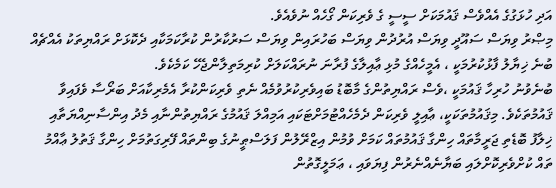އަދި ހުޅަގުގެ އެއްވެސް ޤައުމަކަށް ސީސީ ގެ ވެރިކަން ގޯހެއް ނުވެއެވެ.
މިޞްރު ވިޔަސް ސައޫދީ ވިޔަސް އުރުދުން ވިޔަސް ބަހުރައިން ވިޔަސް ސަރުކާރުން ކުރާކަމަކާއި ދެކޮޅަށް ރައްޔިތަކު އެއްޗެއް ބުނެ ޚިޔާލު ފާޅުކުރުމަކީ ، އެމީހެއްގެ މުޅި ޢާއިލާގެ ފުރާނަ ނުރައްކަލަށް ކުރިމަތިލާންޖެހޭ ކަމެކެވެ.
ބުނެވުނު ހުރިހާ ޤައުމަކީ ،ވެސް ރައްޔިތުންގެ މާބޮޑު ބައިވެރިކުރުވުމެއް ނެތި ވެރިކަންކުރާ އެމެރިކާއަށް ބަރޯސާ ވެފައިވާ ޤައުމުތަކެވެ. މިޤައުމުތަކަކީ، ޢާއިލީ ވެރިކަން ދެމެހެއްޓުމަށްޓަކައި އަމިއްލަ ޤައުމުގެ ރައްޔިތުންނާއި މެދު އިންސާނިއްޔަތާއި ޚިލާފު ބޮޑެތި ޖަރީމާތައް ހިންގާ ޤައުމުތައް ކަމަށް ވުމުން އިޒްރޭލުން ފަލަސްޠީނުގެ ބިންތައް ފޭރިގަތުމަށް ހިންގާ ޤަތުލު ޢާއްމު ތައް ކުށްވެރިކޮށްލައި ބަޔާނެއްނެރުން ފިޔަވައި ، ޢަމަލީގޮތުން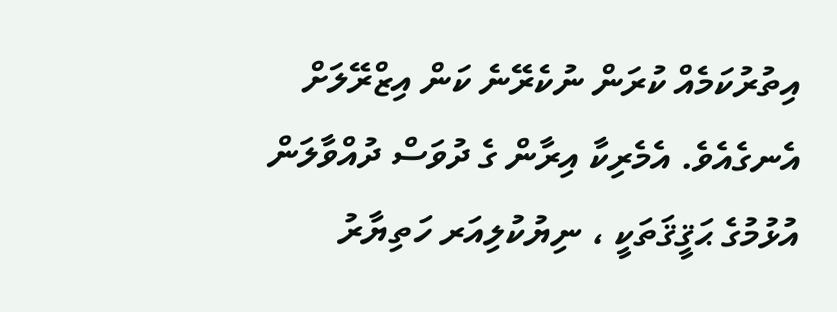އިތުރުކަމެއް ކުރަން ނުކެރޭނެ ކަން އިޒްރޭލަށް އެނގެއެވެ. އެމެރިކާ އިރާން ގެ ދުވަސް ދުއްވާލަން އުޅުމުގެ ޙަޤީޤަތަކީ ، ނިޔުކުލިއަރ ހަތިޔާރު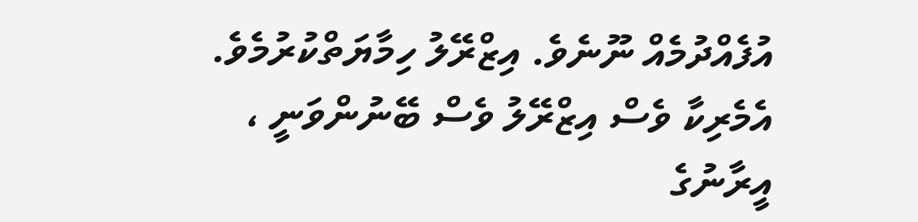އުފެއްދުމެއް ނޫނެވެ. އިޒްރޭލު ހިމާޔަތްކުރުމެވެ.
އެމެރިކާ ވެސް އިޒްރޭލު ވެސް ބޭނުންވަނީ ، އީރާނުގެ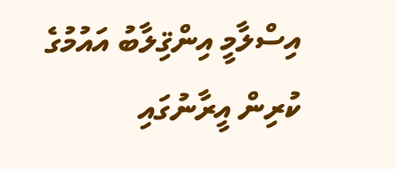އިސްލާމީ އިންޤިލާބު އައުމުގެ ކުރިން އީރާނުގައި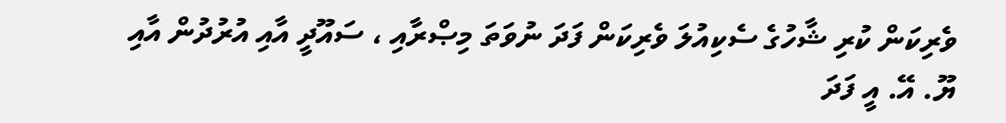ވެރިކަން ކުރި ޝާހުގެ ސެކިއުލަ ވެރިކަން ފަދަ ނުވަތަ މިޞްރާއި ، ސައޫދީ އާއި އުރުދުން އާއި ޔޫ. އޭ. އީ ފަދަ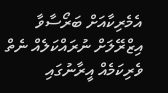އެމެރިކާއަށް ބަރޯސާވާ އިޒްރޭލަށް ނުރައްކަލެއް ނެތް ވެރިކަމެއް އީރާނުގައި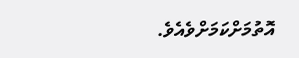އޮތުމަށްކަމަށްވެއެވެ.